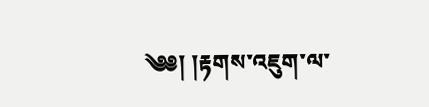༄༅། །རྟགས་འཇུག་ལ་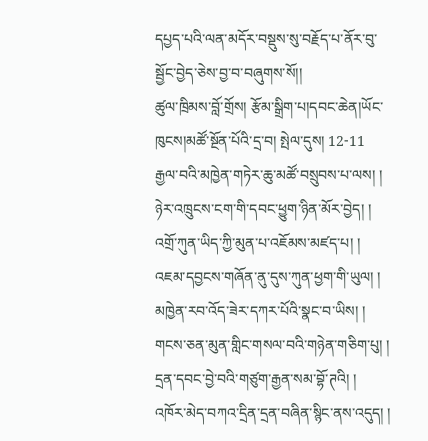དཔྱད་པའི་ལན་མདོར་བསྡུས་སུ་བརྗོད་པ་ནོར་བུ་སྦྱོང་བྱེད་ཅེས་བྱ་བ་བཞུགས་སོ།།
ཚུལ་ཁྲིམས་བློ་གྲོས། རྩོམ་སྒྲིག་པ།དབང་ཆེན།ཡོང་ཁུངས།མཚོ་སྔོན་པོའི་དྲ་བ། སྤེལ་དུས། 12-11
རྒྱལ་བའི་མཁྱེན་གཏེར་ཆུ་མཚོ་བསྲུབས་པ་ལས། །
ཉེར་འཁྲུངས་ངག་གི་དབང་ཕྱུག་ཉིན་མོར་བྱེད། །
འགྲོ་ཀུན་ཡིད་ཀྱི་མུན་པ་འཇོམས་མཛད་པ། །
འཇམ་དབྱངས་གཞོན་ནུ་དུས་ཀུན་ཕྱག་གི་ཡུལ། །
མཁྱེན་རབ་འོད་ཟེར་དཀར་པོའི་སྣང་བ་ཡིས། །
གངས་ཅན་མུན་གླིང་གསལ་བའི་གཉེན་གཅིག་པུ། །
དྲན་དབང་བྱེ་བའི་གཙུག་རྒྱན་སམ་བྷོ་ཊའི། །
འཁོར་མེད་བཀའ་དྲིན་དྲན་བཞིན་སྙིང་ནས་འདུད། །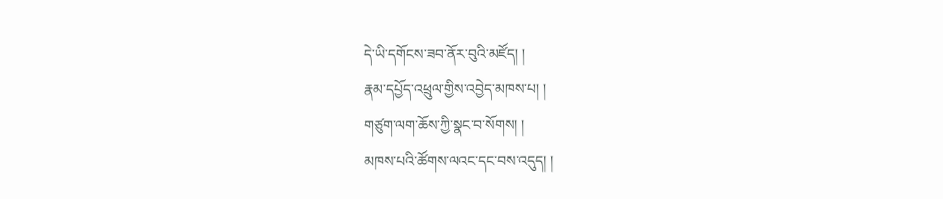དེ་ཡི་དགོངས་ཟབ་ནོར་བུའི་མཛོད། །
རྣམ་དཔྱོད་འཕྲུལ་གྱིས་འབྱེད་མཁས་པ། །
གཙུག་ལག་ཆོས་ཀྱི་སྣང་བ་སོགས། །
མཁས་པའི་ཚོགས་ལའང་དང་བས་འདུད། །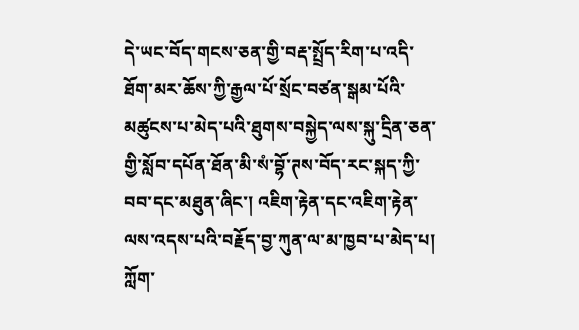དེ་ཡང་བོད་གངས་ཅན་གྱི་བརྡ་སྤྲོད་རིག་པ་འདི་ཐོག་མར་ཆོས་ཀྱི་རྒྱལ་པོ་སྲོང་བཙན་སྒམ་པོའི་མཚུངས་པ་མེད་པའི་ཐུགས་བསྐྱེད་ལས་སྐུ་དྲིན་ཅན་གྱི་སློབ་དཔོན་ཐོན་མི་སཾ་བྷོ་ཊས་བོད་རང་སྐད་ཀྱི་བབ་དང་མཐུན་ཞིང་། འཇིག་རྟེན་དང་འཇིག་རྟེན་ལས་འདས་པའི་བརྗོད་བྱ་ཀུན་ལ་མ་ཁྱབ་པ་མེད་པ།  ཀློག་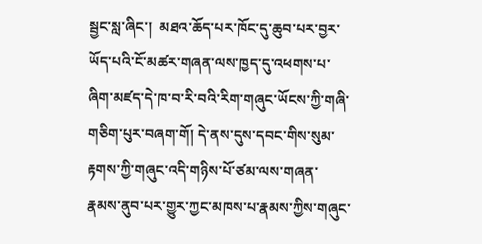སྦྱང་སླ་ཞིང་།  མཐའ་ཆོད་པར་ཁོང་དུ་ཆུབ་པར་བྱར་ཡོད་པའི་ངོ་མཚར་གཞན་ལས་ཁྱད་དུ་འཕགས་པ་ཞིག་མཛད་དེ་ཁ་བ་རི་བའི་རིག་གཞུང་ཡོངས་ཀྱི་གཞི་གཅིག་པུར་བཞག་གོ། དེ་ནས་དུས་དབང་གིས་སུམ་རྟགས་ཀྱི་གཞུང་འདི་གཉིས་པོ་ཙམ་ལས་གཞན་རྣམས་ནུབ་པར་གྱུར་ཀྱང་མཁས་པ་རྣམས་ཀྱིས་གཞུང་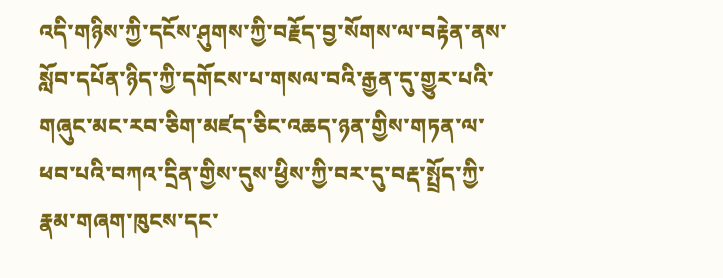འདི་གཉིས་ཀྱི་དངོས་ཤུགས་ཀྱི་བརྗོད་བྱ་སོགས་ལ་བརྟེན་ནས་སློབ་དཔོན་ཉིད་ཀྱི་དགོངས་པ་གསལ་བའི་རྒྱན་དུ་གྱུར་པའི་གཞུང་མང་རབ་ཅིག་མཛད་ཅིང་འཆད་ཉན་གྱིས་གཏན་ལ་ཕབ་པའི་བཀའ་དྲིན་གྱིས་དུས་ཕྱིས་ཀྱི་བར་དུ་བརྡ་སྤྲོད་ཀྱི་རྣམ་གཞག་ཁུངས་དང་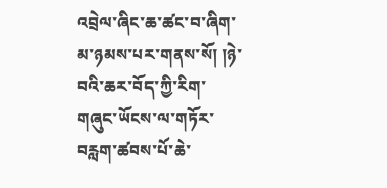འབྲེལ་ཞིང་ཆ་ཚང་བ་ཞིག་མ་ཉམས་པར་གནས་སོ། །ཉེ་བའི་ཆར་བོད་ཀྱི་རིག་གཞུང་ཡོངས་ལ་གཏོར་བརླག་ཚབས་པོ་ཆེ་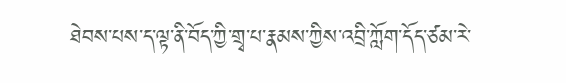ཐེབས་པས་ད་ལྟ་ནི་བོད་ཀྱི་གྲྭ་པ་རྣམས་ཀྱིས་འབྲི་ཀློག་དོད་ཙམ་རེ་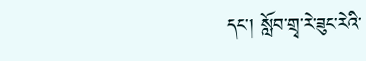དང་། སློབ་གྲྭ་རེ་ཟུང་རེའི་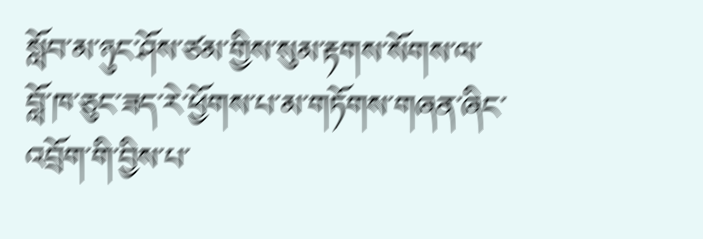སློབ་མ་ཉུང་ཤོས་ཙམ་གྱིས་སུམ་རྟགས་སོགས་ལ་བློ་ཁ་ཅུང་ཟད་རེ་ཕྱོགས་པ་མ་གཏོགས་གཞན་ཞིང་འབྲོག་གི་བྱིས་པ་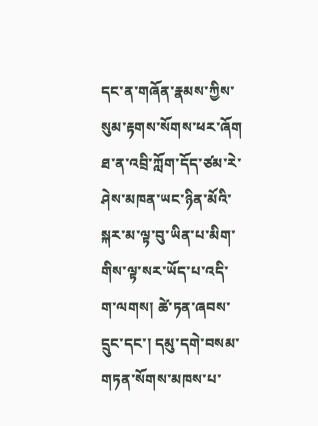དང་ན་གཞོན་རྣམས་ཀྱིས་སུམ་རྟགས་སོགས་ཕར་ཞོག  ཐ་ན་འབྲི་ཀློག་དོད་ཙམ་རེ་ཤེས་མཁན་ཡང་ཉིན་མོའི་སྐར་མ་ལྟ་བུ་ཡིན་པ་མིག་གིས་ལྟ་སར་ཡོད་པ་འདི་ག་ལགས། ཚེ་ཏན་ཞབས་དྲུང་དང་། དམུ་དགེ་བསམ་གཏན་སོགས་མཁས་པ་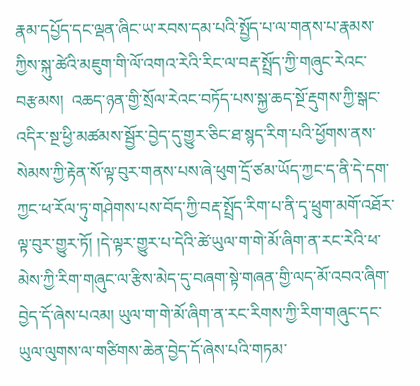རྣམ་དཔྱོད་དང་ལྡན་ཞིང་ཡ་རབས་དམ་པའི་སྤྱོད་པ་ལ་གནས་པ་རྣམས་ཀྱིས་སྐུ་ཚེའི་མཇུག་གི་ལོ་འགའ་རེའི་རིང་ལ་བརྡ་སྤྲོད་ཀྱི་གཞུང་རེའང་བརྩམས།  འཆད་ཉན་གྱི་སྲོལ་རེའང་བཏོད་པས་སྐྱ་ཆད་སྔོ་རྡུགས་ཀྱི་སྒང་འདིར་སྔ་ཕྱི་མཚམས་སྦྱོར་བྱེད་དུ་གྱུར་ཅིང་ཐ་སྙད་རིག་པའི་ཕྱོགས་ནས་སེམས་ཀྱི་རྟེན་སོ་ལྟ་བུར་གནས་པས་ཞེ་ཕུག་དྲོ་ཙམ་ཡོད་ཀྱང་ད་ནི་དེ་དག་ཀྱང་ཕ་རོལ་ཏུ་གཤེགས་པས་བོད་ཀྱི་བརྡ་སྤྲོད་རིག་པ་ནི་དྭ་ཕྲུག་མགོ་འཐོར་ལྟ་བུར་གྱུར་ཏོ། །དེ་ལྟར་གྱུར་པ་དེའི་ཚེ་ཡུལ་ག་གེ་མོ་ཞིག་ན་རང་རེའི་ཕ་མེས་ཀྱི་རིག་གཞུང་ལ་རྩིས་མེད་དུ་བཞག་སྟེ་གཞན་གྱི་ལད་མོ་འབའ་ཞིག་བྱེད་དོ་ཞེས་པའམ། ཡུལ་ག་གེ་མོ་ཞིག་ན་རང་རིགས་ཀྱི་རིག་གཞུང་དང་ཡུལ་ལུགས་ལ་གཙིགས་ཆེན་བྱེད་དོ་ཞེས་པའི་གཏམ་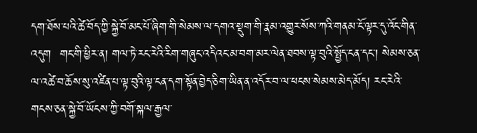དག་ཐོས་པའི་ཚེ་བོད་ཀྱི་སྐྱེ་བོ་མང་པོ་ཞིག་གི་སེམས་ལ་དགའ་སྡུག་གི་རྣམ་འགྱུར་སོས་ཀའི་གནམ་ངོ་ལྟར་དུ་འོང་གིན་འདུག  གང་གི་ཕྱིར་ན། གལ་ཏེ་རང་རེའི་རིག་གཞུང་འདིའང་མ་བག་མར་ལེན་ཐབས་ལྟ་བུའི་སྤྱོད་ངན་དང་། སེམས་ཅན་ལ་འཚེ་བ་ཆོས་སུ་འཛིན་པ་ལྟ་བུའི་ལྟ་ངན་དག་སྟོན་བྱེད་ཅིག་ཡིན་ན་འདོར་བ་ལ་ཕངས་སེམས་མེད་མོད། རང་རེའི་གངས་ཅན་སྐྱེ་བོ་ཡོངས་ཀྱི་བགོ་སྐལ་རྒྱལ་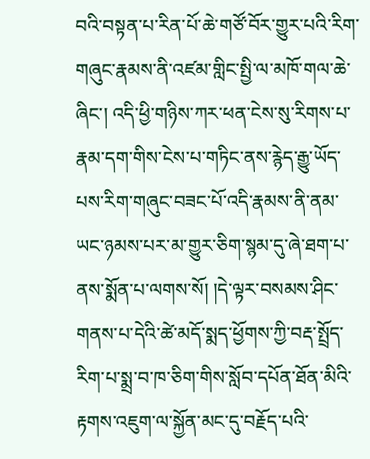བའི་བསྟན་པ་རིན་པོ་ཆེ་གཙོ་བོར་གྱུར་པའི་རིག་གཞུང་རྣམས་ནི་འཛམ་གླིང་སྤྱི་ལ་མཁོ་གལ་ཆེ་ཞིང་། འདི་ཕྱི་གཉིས་ཀར་ཕན་ངེས་སུ་རིགས་པ་རྣམ་དག་གིས་ངེས་པ་གཏིང་ནས་རྙེད་རྒྱུ་ཡོད་པས་རིག་གཞུང་བཟང་པོ་འདི་རྣམས་ནི་ནམ་ཡང་ཉམས་པར་མ་གྱུར་ཅིག་སྙམ་དུ་ཞེ་ཐག་པ་ནས་སྨོན་པ་ལགས་སོ། །དེ་ལྟར་བསམས་ཤིང་གནས་པ་དེའི་ཚེ་མདོ་སྨད་ཕྱོགས་ཀྱི་བརྡ་སྤྲོད་རིག་པ་སྨྲ་བ་ཁ་ཅིག་གིས་སློབ་དཔོན་ཐོན་མིའི་རྟགས་འཇུག་ལ་སྐྱོན་མང་དུ་བརྗོད་པའི་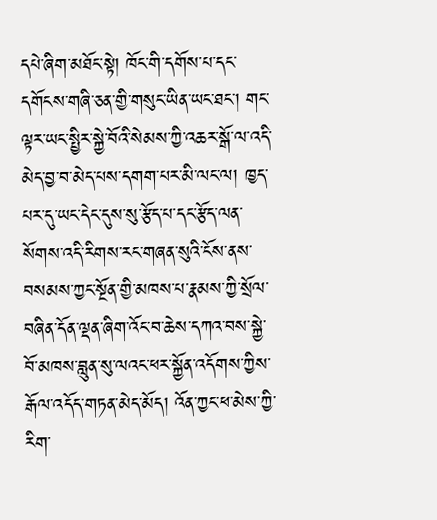དཔེ་ཞིག་མཐོང་སྟེ། ཁོང་གི་དགོས་པ་དང་དགོངས་གཞི་ཅན་གྱི་གསུང་ཡིན་ཡང་ཐང་། གང་ལྟར་ཡང་སྤྱིར་སྐྱེ་བོའི་སེམས་ཀྱི་འཆར་སྒོ་ལ་འདི་མེད་བྱ་བ་མེད་པས་དགག་པར་མི་ལང་ལ། ཁྱད་པར་དུ་ཡང་དེང་དུས་སུ་རྩོད་པ་དང་རྩོད་ལན་སོགས་འདི་རིགས་རང་གཞན་སུའི་ངོས་ནས་བསམས་ཀྱང་སྔོན་གྱི་མཁས་པ་རྣམས་ཀྱི་སྲོལ་བཞིན་དོན་ལྡན་ཞིག་འོང་བ་ཆེས་དཀའ་བས་སྐྱེ་བོ་མཁས་བླུན་སུ་ལའང་ཕར་སྐྱོན་འདོགས་ཀྱིས་རྒོལ་འདོད་གཏན་མེད་མོད། འོན་ཀྱང་ཕ་མེས་ཀྱི་རིག་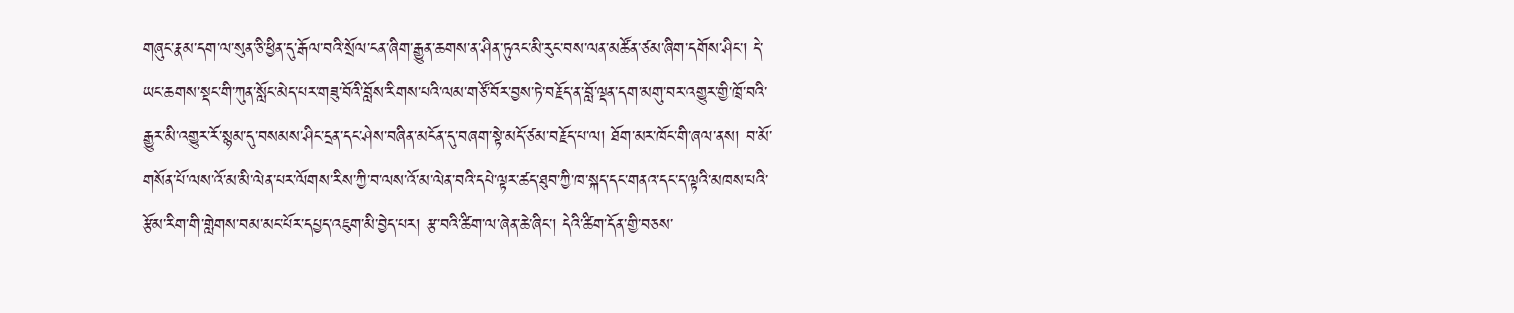གཞུང་རྣམ་དག་ལ་སུན་ཅི་ཕྱིན་དུ་རྒོལ་བའི་སྲོལ་ངན་ཞིག་རྒྱུན་ཆགས་ན་ཤིན་ཏུའང་མི་རུང་བས་ལན་མཚོན་ཙམ་ཞིག་དགོས་ཤིང་། དེ་ཡང་ཆགས་སྡང་གི་ཀུན་སློང་མེད་པར་གཟུ་བོའི་བློས་རིགས་པའི་ལམ་གཙོ་བོར་བྱས་ཏེ་བརྗོད་ན་བློ་ལྡན་དག་མགུ་བར་འགྱུར་གྱི་ཁྲོ་བའི་རྒྱུར་མི་འགྱུར་རོ་སྙམ་དུ་བསམས་ཤིང་དྲན་དང་ཤེས་བཞིན་མངོན་དུ་བཞག་སྟེ་མདོ་ཙམ་བརྗོད་པ་ལ། ཐོག་མར་ཁོང་གི་ཞལ་ནས། བ་མོ་གསོན་པོ་ལས་འོ་མ་མི་ལེན་པར་ལོགས་རིས་ཀྱི་བ་ལས་འོ་མ་ལེན་བའི་དཔེ་ལྟར་ཚད་ཐུབ་ཀྱི་ཁ་སྐད་དང་གནའ་དང་ད་ལྟའི་མཁས་པའི་རྩོམ་རིག་གི་གླེགས་བམ་མང་པོར་དཔྱད་འཇུག་མི་བྱེད་པར། རྩ་བའི་ཚིག་ལ་ཞེན་ཆེ་ཞིང་། དེའི་ཚིག་དོན་གྱི་བཅས་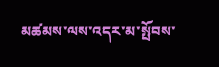མཚམས་ལས་འདར་མ་སྤོབས་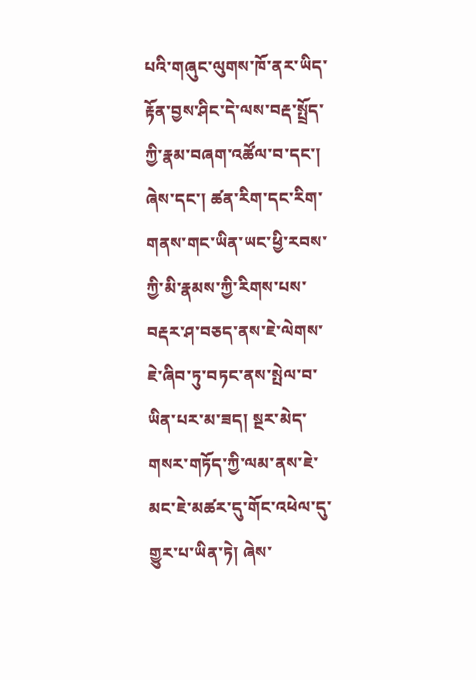པའི་གཞུང་ལུགས་ཁོ་ནར་ཡིད་རྟོན་བྱས་ཤིང་དེ་ལས་བརྡ་སྤྲོད་ཀྱི་རྣམ་བཞག་འཚོལ་བ་དང་། ཞེས་དང་། ཚན་རིག་དང་རིག་གནས་གང་ཡིན་ཡང་ཕྱི་རབས་ཀྱི་མི་རྣམས་ཀྱི་རིགས་པས་བརྡར་ཤ་བཅད་ནས་ཇེ་ལེགས་ཇེ་ཞིབ་ཏུ་བཏང་ནས་སྤེལ་བ་ཡིན་པར་མ་ཟད། སྔར་མེད་གསར་གཏོད་ཀྱི་ལམ་ནས་ཇེ་མང་ཇེ་མཚར་དུ་གོང་འཕེལ་དུ་གྱུར་པ་ཡིན་ཏེ། ཞེས་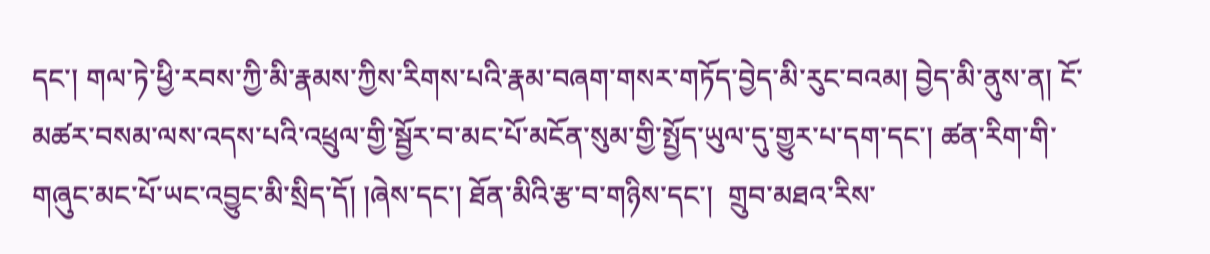དང་། གལ་ཏེ་ཕྱི་རབས་ཀྱི་མི་རྣམས་ཀྱིས་རིགས་པའི་རྣམ་བཞག་གསར་གཏོད་བྱེད་མི་རུང་བའམ། བྱེད་མི་ནུས་ན། ངོ་མཚར་བསམ་ལས་འདས་པའི་འཕྲུལ་གྱི་སྦྱོར་བ་མང་པོ་མངོན་སུམ་གྱི་སྤྱོད་ཡུལ་དུ་གྱུར་པ་དག་དང་། ཚན་རིག་གི་གཞུང་མང་པོ་ཡང་འབྱུང་མི་སྲིད་དོ། །ཞེས་དང་། ཐོན་མིའི་རྩ་བ་གཉིས་དང་།  གྲུབ་མཐའ་རིས་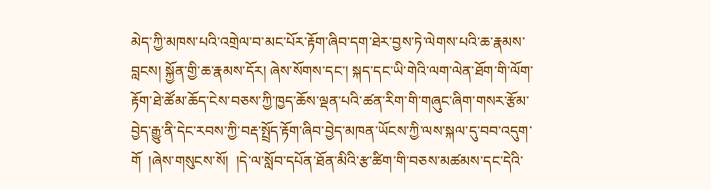མེད་ཀྱི་མཁས་པའི་འགྲེལ་བ་མང་པོར་རྟོག་ཞིབ་དག་ཐེར་བྱས་ཏེ་ལེགས་པའི་ཆ་རྣམས་བླངས། སྐྱོན་གྱི་ཆ་རྣམས་དོར། ཞེས་སོགས་དང་། སྐད་དང་ཡི་གེའི་ལག་ལེན་ཐོག་གི་ལོག་རྟོག་ཐེ་ཚོམ་ཆོད་ངེས་བཅས་ཀྱི་ཁྱད་ཆོས་ལྡན་པའི་ཚན་རིག་གི་གཞུང་ཞིག་གསར་རྩོམ་བྱེད་རྒྱུ་ནི་དེང་རབས་ཀྱི་བརྡ་སྤྲོད་རྟོག་ཞིབ་བྱེད་མཁན་ཡོངས་ཀྱི་ལས་སྐལ་དུ་བབ་འདུག་གོ  །ཞེས་གསུངས་སོ།  །དེ་ལ་སློབ་དཔོན་ཐོན་མིའི་རྩ་ཚིག་གི་བཅས་མཚམས་དང་དེའི་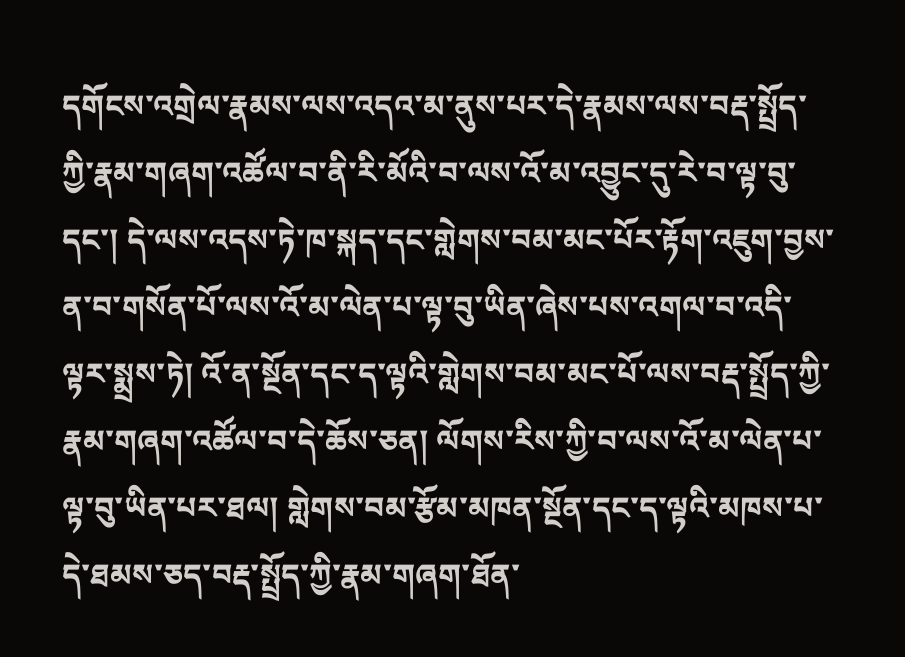དགོངས་འགྲེལ་རྣམས་ལས་འདའ་མ་ནུས་པར་དེ་རྣམས་ལས་བརྡ་སྤྲོད་ཀྱི་རྣམ་གཞག་འཚོལ་བ་ནི་རི་མོའི་བ་ལས་འོ་མ་འབྱུང་དུ་རེ་བ་ལྟ་བུ་དང་། དེ་ལས་འདས་ཏེ་ཁ་སྐད་དང་གླེགས་བམ་མང་པོར་རྟོག་འཇུག་བྱས་ན་བ་གསོན་པོ་ལས་འོ་མ་ལེན་པ་ལྟ་བུ་ཡིན་ཞེས་པས་འགལ་བ་འདི་ལྟར་སྨྲས་ཏེ། འོ་ན་སྔོན་དང་ད་ལྟའི་གླེགས་བམ་མང་པོ་ལས་བརྡ་སྤྲོད་ཀྱི་རྣམ་གཞག་འཚོལ་བ་དེ་ཆོས་ཅན། ལོགས་རིས་ཀྱི་བ་ལས་འོ་མ་ལེན་པ་ལྟ་བུ་ཡིན་པར་ཐལ། གླེགས་བམ་རྩོམ་མཁན་སྔོན་དང་ད་ལྟའི་མཁས་པ་དེ་ཐམས་ཅད་བརྡ་སྤྲོད་ཀྱི་རྣམ་གཞག་ཐོན་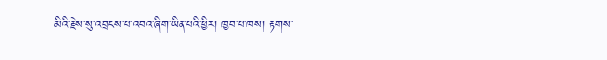མིའི་རྗེས་སུ་འབྲངས་པ་འབའ་ཞིག་ཡིན་པའི་ཕྱིར། ཁྱབ་པ་ཁས། རྟགས་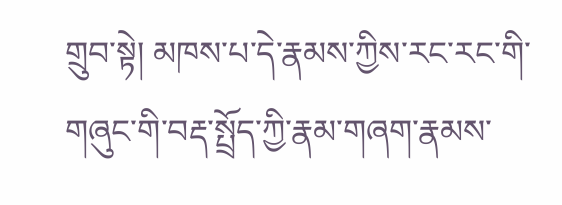གྲུབ་སྟེ། མཁས་པ་དེ་རྣམས་ཀྱིས་རང་རང་གི་གཞུང་གི་བརྡ་སྤྲོད་ཀྱི་རྣམ་གཞག་རྣམས་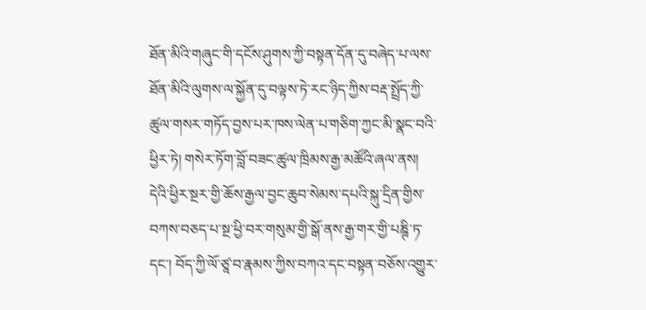ཐོན་མིའི་གཞུང་གི་དངོས་ཤུགས་ཀྱི་བསྟན་དོན་དུ་བཞེད་པ་ལས་ཐོན་མིའི་ལུགས་ལ་སྐྱོན་དུ་བལྟས་ཏེ་རང་ཉིད་ཀྱིས་བརྡ་སྤྲོད་ཀྱི་ཚུལ་གསར་གཏོད་བྱས་པར་ཁས་ལེན་པ་གཅིག་ཀྱང་མི་སྣང་བའི་ཕྱིར་ཏེ། གསེར་ཏོག་བློ་བཟང་ཚུལ་ཁྲིམས་རྒྱ་མཚོའི་ཞལ་ནས། དེའི་ཕྱིར་སྔར་གྱི་ཆོས་རྒྱལ་བྱང་ཆུབ་སེམས་དཔའི་སྐུ་དྲིན་གྱིས་བཀས་བཅད་པ་སྔ་ཕྱི་བར་གསུམ་གྱི་སྒོ་ནས་རྒྱ་གར་གྱི་པཎྚི་ཏ་དང་། བོད་ཀྱི་ལོ་ཙཱ་བ་རྣམས་ཀྱིས་བཀའ་དང་བསྟན་བཅོས་འགྱུར་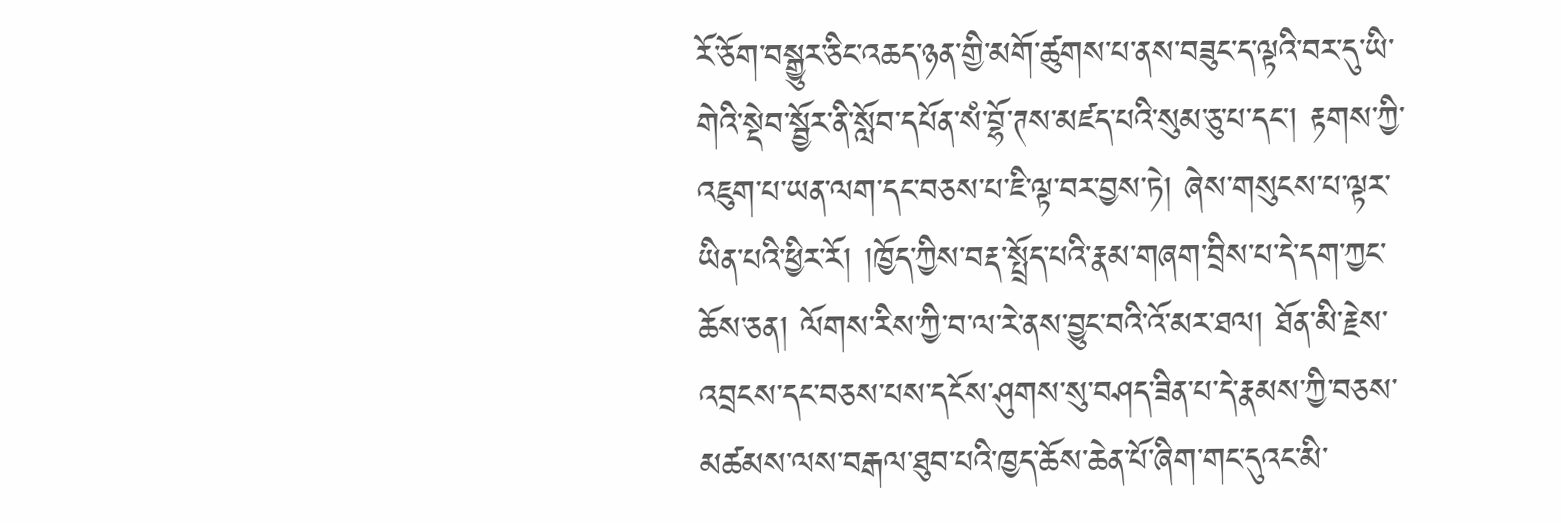རོ་ཅོག་བསྒྱུར་ཅིང་འཆད་ཉན་གྱི་མགོ་ཚུགས་པ་ནས་བཟུང་ད་ལྟའི་བར་དུ་ཡི་གེའི་སྡེབ་སྦྱོར་ནི་སློབ་དཔོན་སཾ་བྷོ་ཊས་མཛད་པའི་སུམ་ཅུ་པ་དང་། རྟགས་ཀྱི་འཇུག་པ་ཡན་ལག་དང་བཅས་པ་ཇི་ལྟ་བར་བྱས་ཏེ། ཞེས་གསུངས་པ་ལྟར་ཡིན་པའི་ཕྱིར་རོ། །ཁྱོད་ཀྱིས་བརྡ་སྤྲོད་པའི་རྣམ་གཞག་བྲིས་པ་དེ་དག་ཀྱང་ཆོས་ཅན། ལོགས་རིས་ཀྱི་བ་ལ་རེ་ནས་བྱུང་བའི་འོ་མར་ཐལ། ཐོན་མི་རྗེས་འབྲངས་དང་བཅས་པས་དངོས་ཤུགས་སུ་བཤད་ཟིན་པ་དེ་རྣམས་ཀྱི་བཅས་མཚམས་ལས་བརྒལ་ཐུབ་པའི་ཁྱད་ཆོས་ཆེན་པོ་ཞིག་གང་དུའང་མི་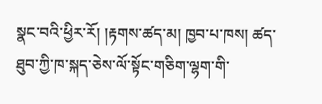སྣང་བའི་ཕྱིར་རོ། །རྟགས་ཚད་མ། ཁྱབ་པ་ཁས། ཚད་ཐུབ་ཀྱི་ཁ་སྐད་ཅེས་ལོ་སྟོང་གཅིག་ལྷག་གི་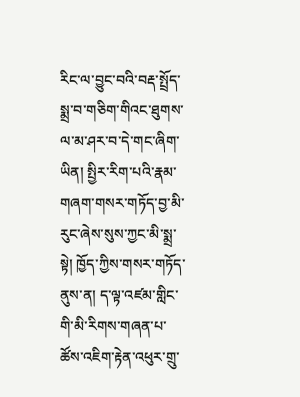རིང་ལ་བྱུང་བའི་བརྡ་སྤྲོད་སྨྲ་བ་གཅིག་གིའང་ཐུགས་ལ་མ་ཤར་བ་དེ་གང་ཞིག་ཡིན། སྤྱིར་རིག་པའི་རྣམ་གཞག་གསར་གཏོད་བྱ་མི་རུང་ཞེས་སུས་ཀྱང་མི་སྨྲ་སྟེ། ཁྱོད་ཀྱིས་གསར་གཏོད་ནུས་ན། ད་ལྟ་འཛམ་གླིང་གི་མི་རིགས་གཞན་པ་ཚོས་འཇིག་རྟེན་འཕུར་གྲུ་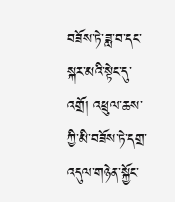བཟོས་ཏེ་ཟླ་བ་དང་སྐར་མའི་སྟེང་དུ་འགྲོ། འཕྲུལ་ཆས་ཀྱི་མི་བཟོས་ཏེ་དགྲ་འདུལ་གཉེན་སྐྱོང་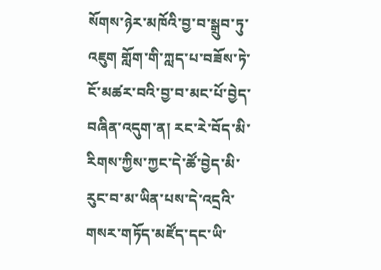སོགས་ཉེར་མཁོའི་བྱ་བ་སྒྲུབ་ཏུ་འཇུག གློག་གི་ཀླད་པ་བཟོས་ཏེ་ངོ་མཚར་བའི་བྱ་བ་མང་པོ་བྱེད་བཞིན་འདུག་ན། རང་རེ་བོད་མི་རིགས་ཀྱིས་ཀྱང་དེ་ཚོ་བྱེད་མི་རུང་བ་མ་ཡིན་པས་དེ་འདྲའི་གསར་གཏོད་མཛོད་དང་ཡི་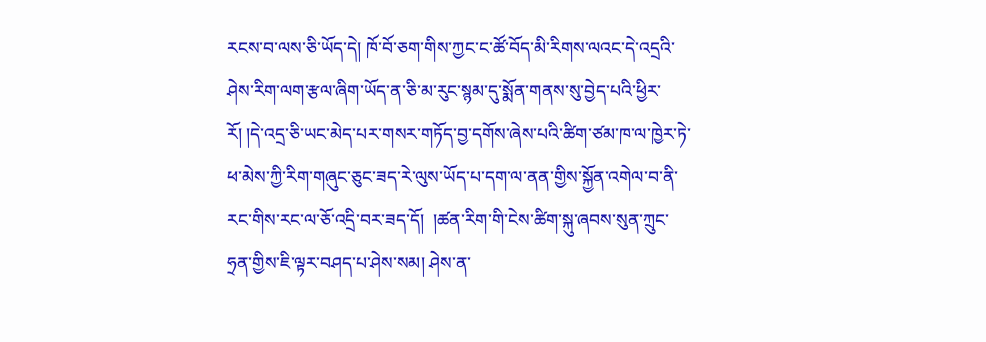རངས་བ་ལས་ཅི་ཡོད་དེ། ཁོ་བོ་ཅག་གིས་ཀྱང་ང་ཚོ་བོད་མི་རིགས་ལའང་དེ་འདྲའི་ཤེས་རིག་ལག་རྩལ་ཞིག་ཡོད་ན་ཅི་མ་རུང་སྙམ་དུ་སྨོན་གནས་སུ་བྱེད་པའི་ཕྱིར་རོ། །དེ་འདྲ་ཅི་ཡང་མེད་པར་གསར་གཏོད་བྱ་དགོས་ཞེས་པའི་ཚིག་ཙམ་ཁ་ལ་ཁྱེར་ཏེ་ཕ་མེས་ཀྱི་རིག་གཞུང་ཅུང་ཟད་རེ་ལུས་ཡོད་པ་དག་ལ་ནན་གྱིས་སྐྱོན་འགེལ་བ་ནི་རང་གིས་རང་ལ་ཅོ་འདྲི་བར་ཟད་དོ།  །ཚན་རིག་གི་ངེས་ཚིག་སྐུ་ཞབས་སུན་ཀྲུང་ཧྲན་གྱིས་ཇི་ལྟར་བཤད་པ་ཤེས་སམ། ཤེས་ན་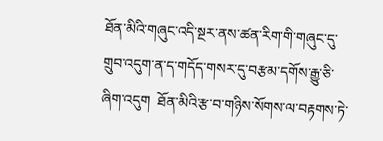ཐོན་མིའི་གཞུང་འདི་སྔར་ནས་ཚན་རིག་གི་གཞུང་དུ་གྲུབ་འདུག་ན་ད་གདོད་གསར་དུ་བརྩམ་དགོས་རྒྱུ་ཅི་ཞིག་འདུག  ཐོན་མིའི་རྩ་བ་གཉིས་སོགས་ལ་བརྟགས་ཏེ་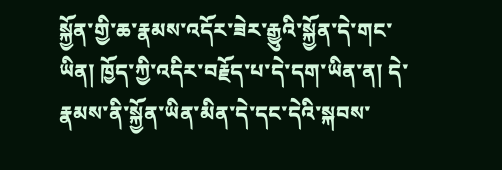སྐྱོན་གྱི་ཆ་རྣམས་འདོར་ཟེར་རྒྱུའི་སྐྱོན་དེ་གང་ཡིན། ཁྱོད་ཀྱི་འདིར་བརྗོད་པ་དེ་དག་ཡིན་ན། དེ་རྣམས་ནི་སྐྱོན་ཡིན་མིན་དེ་དང་དེའི་སྐབས་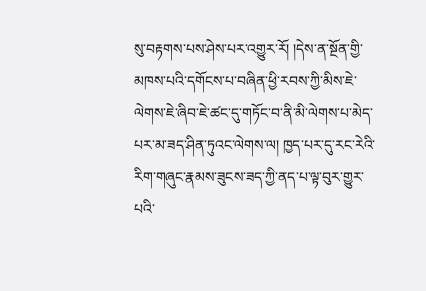སུ་བརྟགས་པས་ཤེས་པར་འགྱུར་རོ། །དེས་ན་སྔོན་གྱི་མཁས་པའི་དགོངས་པ་བཞིན་ཕྱི་རབས་ཀྱི་མིས་ཇེ་ལེགས་ཇེ་ཞིབ་ཇེ་ཚང་དུ་གཏོང་བ་ནི་མི་ལེགས་པ་མེད་པར་མ་ཟད་ཤིན་ཏུའང་ལེགས་ལ། ཁྱད་པར་དུ་རང་རེའི་རིག་གཞུང་རྣམས་ཟུངས་ཟད་ཀྱི་ནད་པ་ལྟ་བུར་གྱུར་པའི་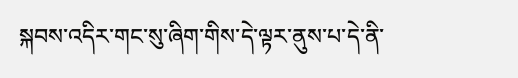སྐབས་འདིར་གང་སུ་ཞིག་གིས་དེ་ལྟར་ནུས་པ་དེ་ནི་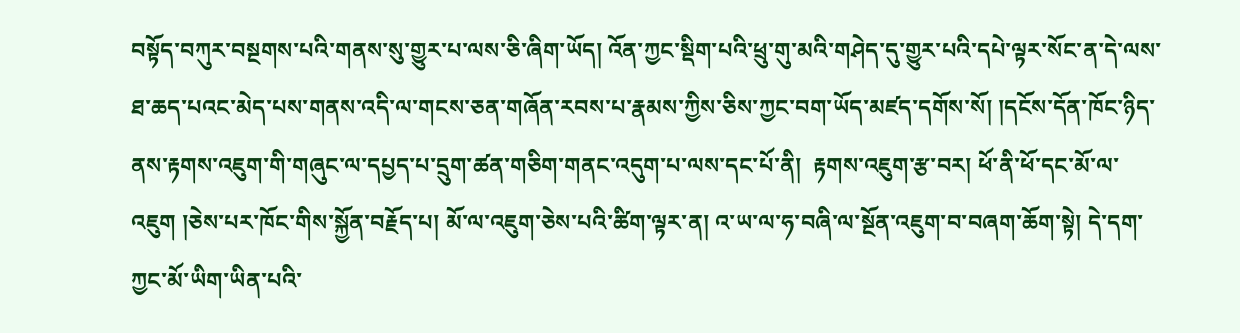བསྟོད་བཀུར་བསྔགས་པའི་གནས་སུ་གྱུར་པ་ལས་ཅི་ཞིག་ཡོད། འོན་ཀྱང་སྡིག་པའི་ཕྲུ་གུ་མའི་གཤེད་དུ་གྱུར་པའི་དཔེ་ལྟར་སོང་ན་དེ་ལས་ཐ་ཆད་པའང་མེད་པས་གནས་འདི་ལ་གངས་ཅན་གཞོན་རབས་པ་རྣམས་ཀྱིས་ཅིས་ཀྱང་བག་ཡོད་མཛད་དགོས་སོ། །དངོས་དོན་ཁོང་ཉིད་ནས་རྟགས་འཇུག་གི་གཞུང་ལ་དཔྱད་པ་དྲུག་ཚན་གཅིག་གནང་འདུག་པ་ལས་དང་པོ་ནི།  རྟགས་འཇུག་རྩ་བར། ཕོ་ནི་ཕོ་དང་མོ་ལ་འཇུག །ཅེས་པར་ཁོང་གིས་སྐྱོན་བརྗོད་པ། མོ་ལ་འཇུག་ཅེས་པའི་ཚིག་ལྟར་ན། འ་ཡ་ལ་ཧ་བཞི་ལ་སྔོན་འཇུག་བ་བཞག་ཆོག་སྟེ། དེ་དག་ཀྱང་མོ་ཡིག་ཡིན་པའི་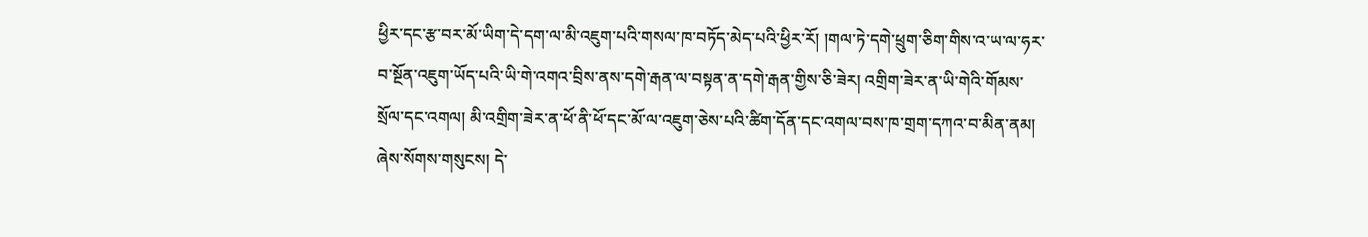ཕྱིར་དང་རྩ་བར་མོ་ཡིག་དེ་དག་ལ་མི་འཇུག་པའི་གསལ་ཁ་བཏོད་མེད་པའི་ཕྱིར་རོ། །གལ་ཏེ་དགེ་ཕྲུག་ཅིག་གིས་འ་ཡ་ལ་ཧར་བ་སྔོན་འཇུག་ཡོད་པའི་ཡི་གེ་འགའ་བྲིས་ནས་དགེ་རྒན་ལ་བསྟན་ན་དགེ་རྒན་གྱིས་ཅི་ཟེར། འགྲིག་ཟེར་ན་ཡི་གེའི་གོམས་སྲོལ་དང་འགལ། མི་འགྲིག་ཟེར་ན་ཕོ་ནི་ཕོ་དང་མོ་ལ་འཇུག་ཅེས་པའི་ཚིག་དོན་དང་འགལ་བས་ཁ་གྲག་དཀའ་བ་མིན་ནམ། ཞེས་སོགས་གསུངས། དེ་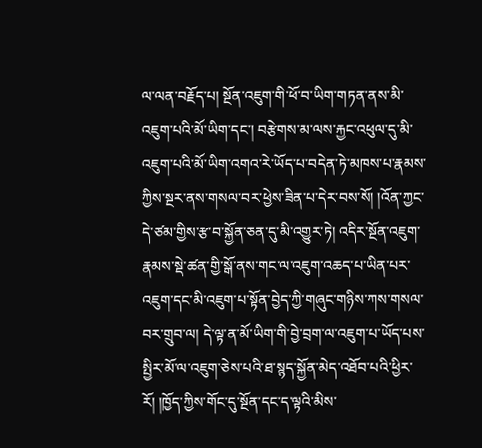ལ་ལན་བརྗོད་པ། སྔོན་འཇུག་གི་ཕོ་བ་ཡིག་གཏན་ནས་མི་འཇུག་པའི་མོ་ཡིག་དང་། བརྩེགས་མ་ལས་རྐྱང་འཕུལ་དུ་མི་འཇུག་པའི་མོ་ཡིག་འགའ་རེ་ཡོད་པ་བདེན་ཏེ་མཁས་པ་རྣམས་ཀྱིས་སྔར་ནས་གསལ་བར་ཕྱེས་ཟིན་པ་དེར་བས་སོ། །འོན་ཀྱང་དེ་ཙམ་གྱིས་རྩ་བ་སྐྱོན་ཅན་དུ་མི་འགྱུར་ཏེ། འདིར་སྔོན་འཇུག་རྣམས་སྡེ་ཚན་གྱི་སྒོ་ནས་གང་ལ་འཇུག་འཆད་པ་ཡིན་པར་འཇུག་དང་མི་འཇུག་པ་སྟོན་བྱེད་ཀྱི་གཞུང་གཉིས་ཀས་གསལ་བར་གྲུབ་ལ། དེ་ལྟ་ན་མོ་ཡིག་གི་བྱེ་བྲག་ལ་འཇུག་པ་ཡོད་པས་སྤྱིར་མོ་ལ་འཇུག་ཅེས་པའི་ཐ་སྙད་སྐྱོན་མེད་འཐོབ་པའི་ཕྱིར་རོ། །ཁྱོད་ཀྱིས་གོང་དུ་སྔོན་དང་ད་ལྟའི་མིས་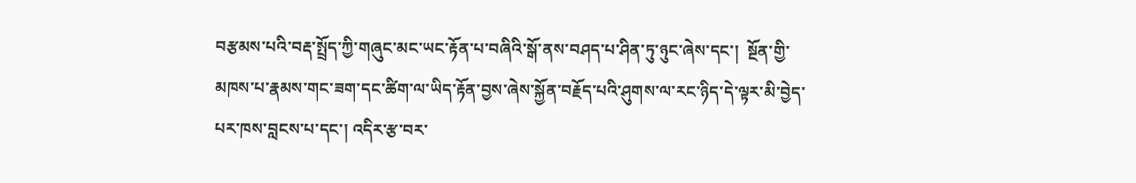བརྩམས་པའི་བརྡ་སྤྲོད་ཀྱི་གཞུང་མང་ཡང་རྟོན་པ་བཞིའི་སྒོ་ནས་བཤད་པ་ཤིན་ཏུ་ཉུང་ཞེས་དང་།  སྔོན་གྱི་མཁས་པ་རྣམས་གང་ཟག་དང་ཚིག་ལ་ཡིད་རྟོན་བྱས་ཞེས་སྐྱོན་བརྗོད་པའི་ཤུགས་ལ་རང་ཉིད་དེ་ལྟར་མི་བྱེད་པར་ཁས་བླངས་པ་དང་། འདིར་རྩ་བར་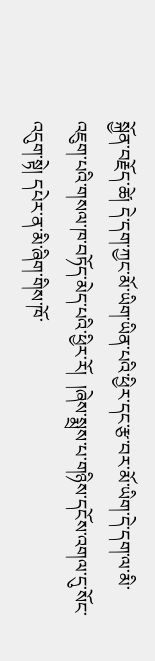སྐྱོན་བརྗོད་ཚེ། དེ་དག་ཀྱང་མོ་ཡིག་ཡིན་པའི་ཕྱིར་དང་རྩ་བར་མོ་ཡིག་དེ་དག་ལ་མི་འཇུག་པའི་གསལ་ཁ་བཏོད་མེད་པའི་ཕྱིར་རོ།  །ཞེས་སྨྲས་པ་གཉིས་དངོས་འགལ་དུ་སོང་འདུག་སྟེ། དཔེར་ན་མི་ཞིག་གིས་ཁོ་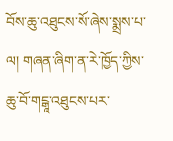བོས་ཆུ་འཐུངས་སོ་ཞེས་སྨྲས་པ་ལ། གཞན་ཞིག་ན་རེ་ཁྱོད་ཀྱིས་ཆུ་བོ་གངྒཱ་འཐུངས་པར་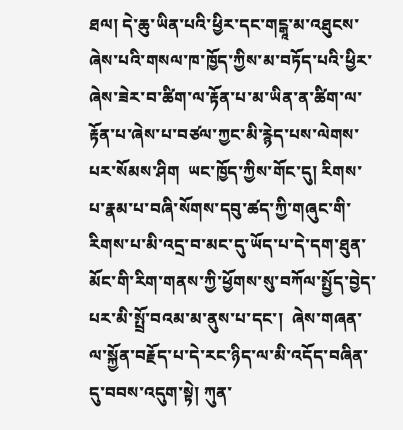ཐལ། དེ་ཆུ་ཡིན་པའི་ཕྱིར་དང་གངྒཱ་མ་འཐུངས་ཞེས་པའི་གསལ་ཁ་ཁྱོད་ཀྱིས་མ་བཏོད་པའི་ཕྱིར་ཞེས་ཟེར་བ་ཚིག་ལ་རྟོན་པ་མ་ཡིན་ན་ཚིག་ལ་རྟོན་པ་ཞེས་པ་བཙལ་ཀྱང་མི་རྙེད་པས་ལེགས་པར་སོམས་ཤིག  ཡང་ཁྱོད་ཀྱིས་གོང་དུ། རིགས་པ་རྣམ་པ་བཞི་སོགས་དབུ་ཚད་ཀྱི་གཞུང་གི་རིགས་པ་མི་འདྲ་བ་མང་དུ་ཡོད་པ་དེ་དག་ཐུན་མོང་གི་རིག་གནས་ཀྱི་ཕྱོགས་སུ་བཀོལ་སྤྱོད་བྱེད་པར་མི་སྤྲོ་བའམ་མ་ནུས་པ་དང་།  ཞེས་གཞན་ལ་སྐྱོན་བརྗོད་པ་དེ་རང་ཉིད་ལ་མི་འདོད་བཞིན་དུ་བབས་འདུག་སྟེ། ཀུན་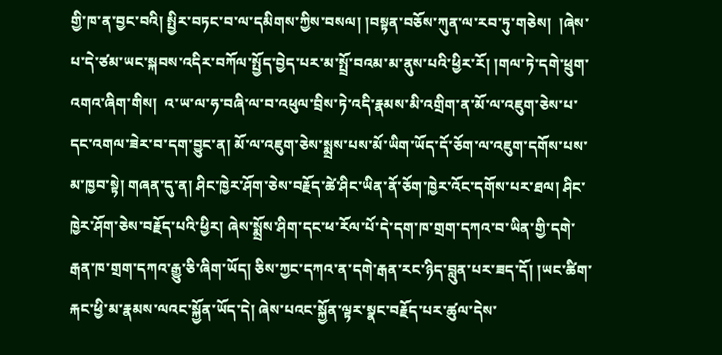གྱི་ཁ་ན་བྱང་བའི། སྤྱིར་བཏང་བ་ལ་དམིགས་ཀྱིས་བསལ། །བསྟན་བཅོས་ཀུན་ལ་རབ་ཏུ་གཅེས།  །ཞེས་པ་དེ་ཙམ་ཡང་སྐབས་འདིར་བཀོལ་སྤྱོད་བྱེད་པར་མ་སྤྲོ་བའམ་མ་ནུས་པའི་ཕྱིར་རོ། །གལ་ཏེ་དགེ་ཕྲུག་འགའ་ཞིག་གིས།  འ་ཡ་ལ་ཧ་བཞི་ལ་བ་འཕུལ་བྲིས་ཏེ་འདི་རྣམས་མི་འགྲིག་ན་མོ་ལ་འཇུག་ཅེས་པ་དང་འགལ་ཟེར་བ་དག་བྱུང་ན། མོ་ལ་འཇུག་ཅེས་སྨྲས་པས་མོ་ཡིག་ཡོད་དོ་ཅོག་ལ་འཇུག་དགོས་པས་མ་ཁྱབ་སྟེ། གཞན་དུ་ན། ཤིང་ཁྱེར་ཤོག་ཅེས་བརྗོད་ཚེ་ཤིང་ཡིན་ནོ་ཅོག་ཁྱེར་འོང་དགོས་པར་ཐལ། ཤིང་ཁྱེར་ཤོག་ཅེས་བརྗོད་པའི་ཕྱིར། ཞེས་སྨྲོས་ཤིག་དང་ཕ་རོལ་པོ་དེ་དག་ཁ་གྲག་དཀའ་བ་ཡིན་གྱི་དགེ་རྒན་ཁ་གྲག་དཀའ་རྒྱུ་ཅི་ཞིག་ཡོད། ཅིས་ཀྱང་དཀའ་ན་དགེ་རྒན་རང་ཉིད་བླུན་པར་ཟད་དོ། །ཡང་ཚིག་རྐང་ཕྱི་མ་རྣམས་ལའང་སྐྱོན་ཡོད་དེ། ཞེས་པའང་སྐྱོན་ལྟར་སྣང་བརྗོད་པར་ཚུལ་དེས་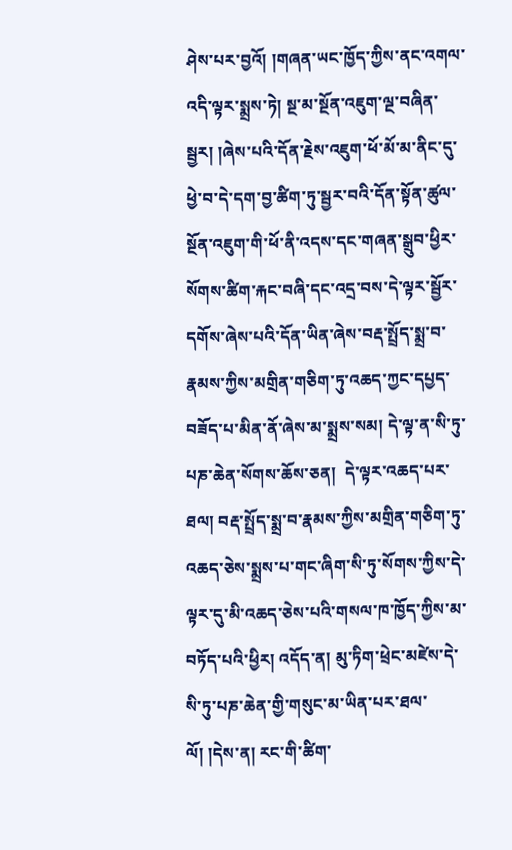ཤེས་པར་བྱའོ། །གཞན་ཡང་ཁྱོད་ཀྱིས་ནང་འགལ་འདི་ལྟར་སྨྲས་ཏེ། སྔ་མ་སྔོན་འཇུག་ལྔ་བཞིན་སྦྱར། །ཞེས་པའི་དོན་རྗེས་འཇུག་ཕོ་མོ་མ་ནིང་དུ་ཕྱེ་བ་དེ་དག་བྱ་ཚིག་ཏུ་སྦྱར་བའི་དོན་སྟོན་ཚུལ་སྔོན་འཇུག་གི་ཕོ་ནི་འདས་དང་གཞན་སྒྲུབ་ཕྱིར་སོགས་ཚིག་རྐང་བཞི་དང་འདྲ་བས་དེ་ལྟར་སྦྱོར་དགོས་ཞེས་པའི་དོན་ཡིན་ཞེས་བརྡ་སྤྲོད་སྨྲ་བ་རྣམས་ཀྱིས་མགྲིན་གཅིག་ཏུ་འཆད་ཀྱང་དཔྱད་བཟོད་པ་མིན་ནོ་ཞེས་མ་སྨྲས་སམ། དེ་ལྟ་ན་སི་ཏུ་པཎ་ཆེན་སོགས་ཆོས་ཅན།  དེ་ལྟར་འཆད་པར་ཐལ། བརྡ་སྤྲོད་སྨྲ་བ་རྣམས་ཀྱིས་མགྲིན་གཅིག་ཏུ་འཆད་ཅེས་སྨྲས་པ་གང་ཞིག་སི་ཏུ་སོགས་ཀྱིས་དེ་ལྟར་དུ་མི་འཆད་ཅེས་པའི་གསལ་ཁ་ཁྱོད་ཀྱིས་མ་བཏོད་པའི་ཕྱིར། འདོད་ན། མུ་ཏིག་ཕྲེང་མཛེས་དེ་སི་ཏུ་པཎ་ཆེན་གྱི་གསུང་མ་ཡིན་པར་ཐལ་ལོ། །དེས་ན། རང་གི་ཚིག་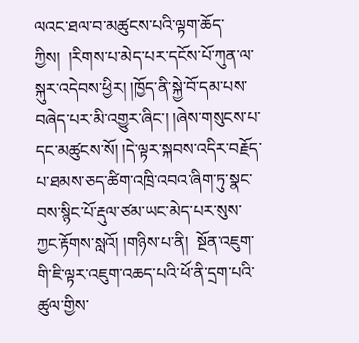ལའང་ཐལ་བ་མཚུངས་པའི་ལྟག་ཆོད་ཀྱིས།  །རིགས་པ་མེད་པར་དངོས་པོ་ཀུན་ལ་སྐུར་འདེབས་ཕྱིར། །ཁྱོད་ནི་སྐྱེ་བོ་དམ་པས་བཞེད་པར་མི་འགྱུར་ཞིང་། །ཞེས་གསུངས་པ་དང་མཚུངས་སོ། །དེ་ལྟར་སྐབས་འདིར་བརྗོད་པ་ཐམས་ཅད་ཚིག་འཁྲི་འབའ་ཞིག་ཏུ་སྣང་བས་སྙིང་པོ་རྡུལ་ཙམ་ཡང་མེད་པར་སུས་ཀྱང་རྟོགས་སླའོ། །གཉིས་པ་ནི།  སྔོན་འཇུག་གི་ཇི་ལྟར་འཇུག་འཆད་པའི་ཕོ་ནི་དྲག་པའི་ཚུལ་གྱིས་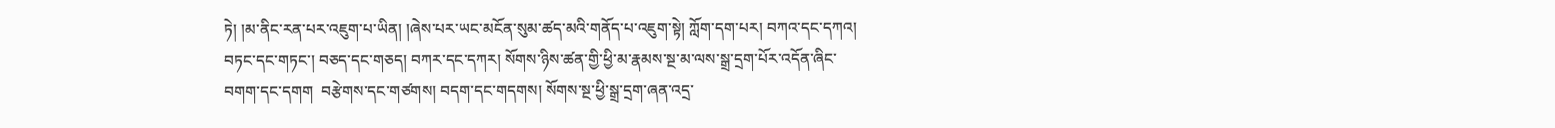ཏེ། །མ་ནིང་རན་པར་འཇུག་པ་ཡིན། །ཞེས་པར་ཡང་མངོན་སུམ་ཚད་མའི་གནོད་པ་འཇུག་སྟེ། ཀློག་དག་པར། བཀའ་དང་དཀའ། བཏང་དང་གཏང་། བཅད་དང་གཅད། བཀར་དང་དཀར། སོགས་ཉིས་ཚན་གྱི་ཕྱི་མ་རྣམས་སྔ་མ་ལས་སྒྲ་དྲག་པོར་འདོན་ཞིང་བགག་དང་དགག  བརྩེགས་དང་གཙགས། བདག་དང་གདགས། སོགས་སྔ་ཕྱི་སྒྲ་དྲག་ཞན་འདྲ་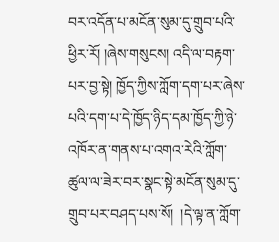བར་འདོན་པ་མངོན་སུམ་དུ་གྲུབ་པའི་ཕྱིར་རོ། །ཞེས་གསུངས། འདི་ལ་བརྟག་པར་བྱ་སྟེ། ཁྱོད་ཀྱིས་ཀློག་དག་པར་ཞེས་པའི་དག་པ་དེ་ཁྱོད་ཉིད་དམ་ཁྱོད་ཀྱི་ཉེ་འཁོར་ན་གནས་པ་འགའ་རེའི་ཀློག་ཚུལ་ལ་ཟེར་བར་སྣང་སྟེ་མངོན་སུམ་དུ་གྲུབ་པར་བཤད་པས་སོ།  །དེ་ལྟ་ན་ཀློག་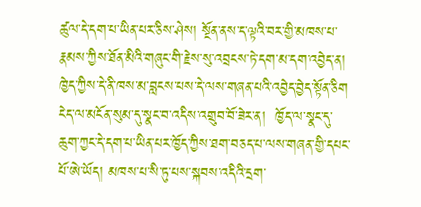ཚུལ་དེ་དག་པ་ཡིན་པར་ཅིས་ཤེས། སྔོན་ནས་ད་ལྟའི་བར་གྱི་མཁས་པ་རྣམས་ཀྱིས་ཐོན་མིའི་གཞུང་གི་རྗེས་སུ་འབྲངས་ཏེ་དག་མ་དག་འབྱེད་ན། ཁྱེད་ཀྱིས་དེ་ནི་ཁས་མ་བླངས་པས་དེ་ལས་གཞན་པའི་འབྱེད་བྱེད་སྟོན་ཅིག  ངེད་ལ་མངོན་སུམ་དུ་སྣང་བ་འདིས་འགྲུབ་བོ་ཟེར་ན།  ཁྱོད་ལ་སྣང་དུ་ཆུག་ཀྱང་དེ་དག་པ་ཡིན་པར་ཁྱོད་ཀྱིས་ཐག་བཅད་པ་ལས་གཞན་གྱི་དཔང་པོ་ཨེ་ཡོད། མཁས་པ་སི་ཏུ་པས་སྐབས་འདིའི་དྲག་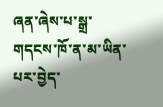ཞན་ཞེས་པ་སྒྲ་གདངས་ཁོ་ན་མ་ཡིན་པར་བྱེད་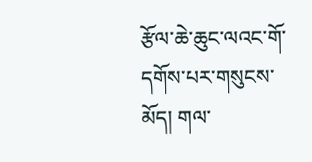རྩོལ་ཆེ་ཆུང་ལའང་གོ་དགོས་པར་གསུངས་མོད། གལ་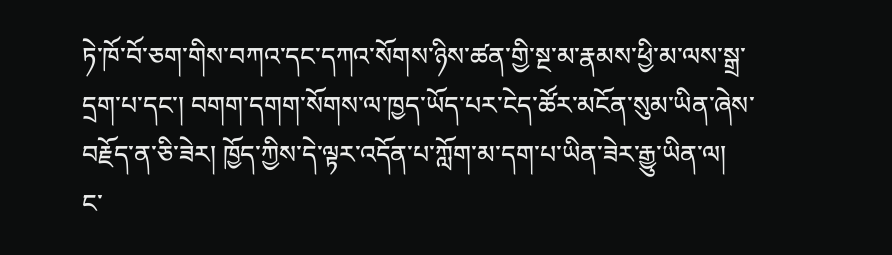ཏེ་ཁོ་བོ་ཅག་གིས་བཀའ་དང་དཀའ་སོགས་ཉིས་ཚན་གྱི་སྔ་མ་རྣམས་ཕྱི་མ་ལས་སྒྲ་དྲག་པ་དང་། བགག་དགག་སོགས་ལ་ཁྱད་ཡོད་པར་ངེད་ཚོར་མངོན་སུམ་ཡིན་ཞེས་བརྗོད་ན་ཅི་ཟེར། ཁྱོད་ཀྱིས་དེ་ལྟར་འདོན་པ་ཀློག་མ་དག་པ་ཡིན་ཟེར་རྒྱུ་ཡིན་ལ། ང་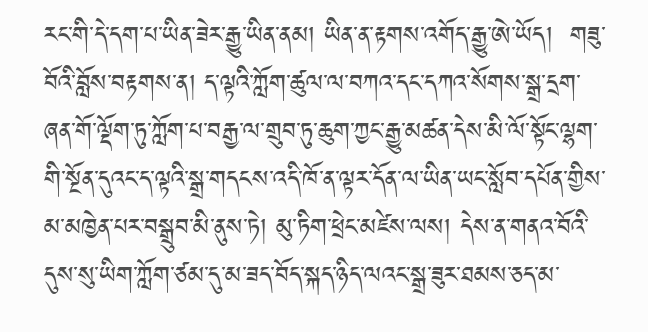རང་གི་དེ་དག་པ་ཡིན་ཟེར་རྒྱུ་ཡིན་ནམ། ཡིན་ན་རྟགས་འགོད་རྒྱུ་ཨེ་ཡོད།  གཟུ་བོའི་བློས་བརྟགས་ན། ད་ལྟའི་ཀློག་ཚུལ་ལ་བཀའ་དང་དཀའ་སོགས་སྒྲ་དྲག་ཞན་གོ་ལྡོག་ཏུ་ཀློག་པ་བརྒྱ་ལ་གྲུབ་ཏུ་ཆུག་ཀྱང་རྒྱུ་མཚན་དེས་མི་ལོ་སྟོང་ལྷག་གི་སྔོན་དུའང་ད་ལྟའི་སྒྲ་གདངས་འདི་ཁོ་ན་ལྟར་དོན་ལ་ཡིན་ཡང་སློབ་དཔོན་གྱིས་མ་མཁྱེན་པར་བསྒྲུབ་མི་ནུས་ཏེ། མུ་ཏིག་ཕྲེང་མཛེས་ལས། དེས་ན་གནའ་བོའི་དུས་སུ་ཡིག་ཀློག་ཙམ་དུ་མ་ཟད་བོད་སྐད་ཉིད་ལའང་སྒྲ་ཟུར་ཐམས་ཅད་མ་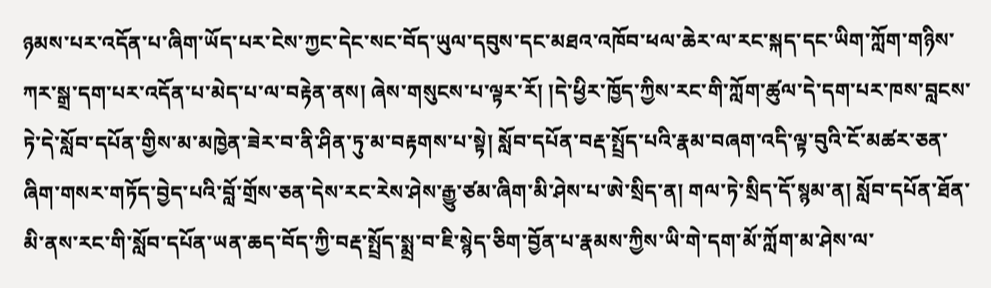ཉམས་པར་འདོན་པ་ཞིག་ཡོད་པར་ངེས་ཀྱང་དེང་སང་བོད་ཡུལ་དབུས་དང་མཐའ་འཁོབ་ཕལ་ཆེར་ལ་རང་སྐད་དང་ཡིག་ཀློག་གཉིས་ཀར་སྒྲ་དག་པར་འདོན་པ་མེད་པ་ལ་བརྟེན་ནས། ཞེས་གསུངས་པ་ལྟར་རོ། །དེ་ཕྱིར་ཁྱོད་ཀྱིས་རང་གི་ཀློག་ཚུལ་དེ་དག་པར་ཁས་བླངས་ཏེ་དེ་སློབ་དཔོན་གྱིས་མ་མཁྱེན་ཟེར་བ་ནི་ཤིན་ཏུ་མ་བརྟགས་པ་སྟེ། སློབ་དཔོན་བརྡ་སྤྲོད་པའི་རྣམ་བཞག་འདི་ལྟ་བུའི་ངོ་མཚར་ཅན་ཞིག་གསར་གཏོད་བྱེད་པའི་བློ་གྲོས་ཅན་དེས་རང་རེས་ཤེས་རྒྱུ་ཙམ་ཞིག་མི་ཤེས་པ་ཨེ་སྲིད་ན། གལ་ཏེ་སྲིད་དོ་སྙམ་ན། སློབ་དཔོན་ཐོན་མི་ནས་རང་གི་སློབ་དཔོན་ཡན་ཆད་བོད་ཀྱི་བརྡ་སྤྲོད་སྨྲ་བ་ཇི་སྙེད་ཅིག་བྱོན་པ་རྣམས་ཀྱིས་ཡི་གེ་དག་མོ་ཀློག་མ་ཤེས་ལ་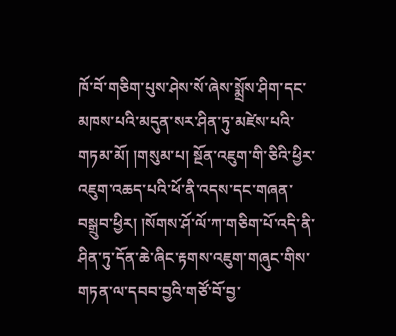ཁོ་བོ་གཅིག་པུས་ཤེས་སོ་ཞེས་སྨྲོས་ཤིག་དང་མཁས་པའི་མདུན་སར་ཤིན་ཏུ་མཛེས་པའི་གཏམ་མོ། །གསུམ་པ། སྔོན་འཇུག་གི་ཅིའི་ཕྱིར་འཇུག་འཆད་པའི་ཕོ་ནི་འདས་དང་གཞན་བསྒྲུབ་ཕྱིར། །སོགས་ཤོ་ལོ་ཀ་གཅིག་པོ་འདི་ནི་ཤིན་ཏུ་དོན་ཆེ་ཞིང་རྟགས་འཇུག་གཞུང་གིས་གཏན་ལ་དབབ་བྱའི་གཙོ་བོ་བྱ་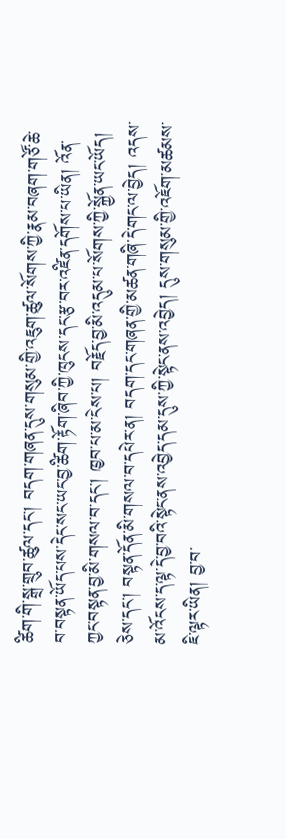ཚིག་གི་སྒྲ་གྲུབ་ཚུལ་དང་། བདག་གཞན་དུས་གསུམ་གྱི་འཇུག་ཚུལ་སོགས་ཀྱི་རྣམ་བཞག་གཙོ་ཆེ་བ་བསྟན་ཡོད་པས་དེང་སང་ཡང་བྱ་ཚིག་རྟོག་ཞིབ་ཀྱི་ཁུངས་དང་རྩ་བར་འཛིན་དགོས་པ་ཡིན། འོན་ཀྱང་བསྟན་བྱ་མི་གསལ་བ་དང་། ཁྱབ་པ་མ་ངེས་པ། བརྗོད་བྱ་མི་འདུམ་པ་སོགས་ཀྱི་སྐྱོན་ཡང་ཡོད། ཅེས་དང་། བསྟན་དོན་མི་གསལ་བ་དཔེར་ན། བདག་དང་གཞན་གྱི་མཚན་གཞི་དེ་གང་ལ་བྱེད། འདས་མ་འོངས་ད་ལྟ་དེ་བྱ་བའི་སྟེང་ནས་འབྱེད་དམ་དུས་ཀྱི་སྟེང་ནས་འབྱེད། དུས་གསུམ་གྱི་འཇོག་མཚམས་ཇི་ལྟར་ཡིན། བྱ་བ་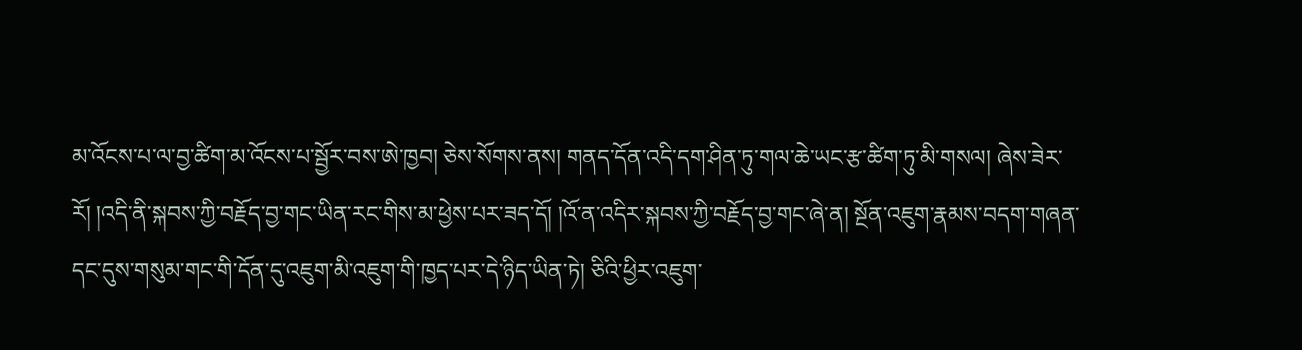མ་འོངས་པ་ལ་བྱ་ཚིག་མ་འོངས་པ་སྦྱོར་བས་ཨེ་ཁྱབ། ཅེས་སོགས་ནས། གནད་དོན་འདི་དག་ཤིན་ཏུ་གལ་ཆེ་ཡང་རྩ་ཚིག་ཏུ་མི་གསལ། ཞེས་ཟེར་རོ། །འདི་ནི་སྐབས་ཀྱི་བརྗོད་བྱ་གང་ཡིན་རང་གིས་མ་ཕྱེས་པར་ཟད་དོ། །འོ་ན་འདིར་སྐབས་ཀྱི་བརྗོད་བྱ་གང་ཞེ་ན། སྔོན་འཇུག་རྣམས་བདག་གཞན་དང་དུས་གསུམ་གང་གི་དོན་དུ་འཇུག་མི་འཇུག་གི་ཁྱད་པར་དེ་ཉིད་ཡིན་ཏེ། ཅིའི་ཕྱིར་འཇུག་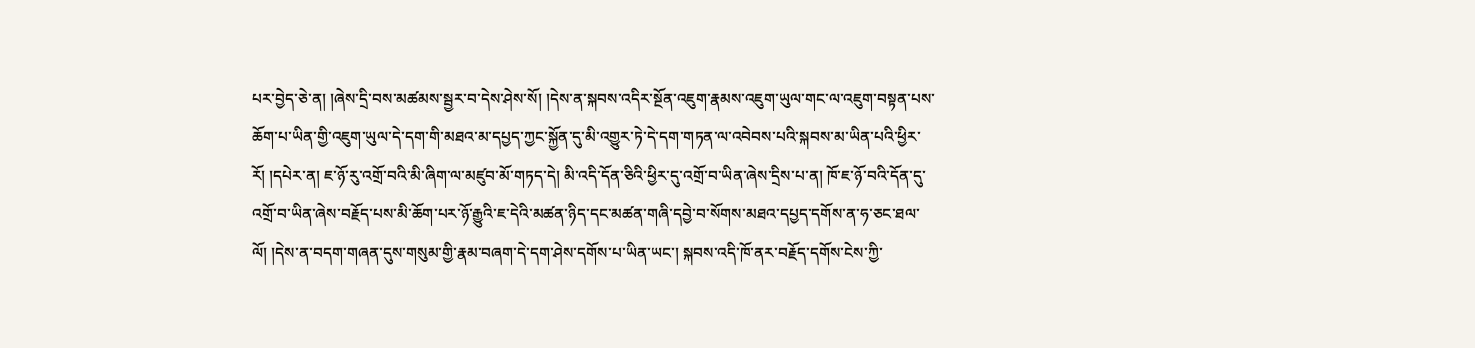པར་བྱེད་ཅེ་ན། །ཞེས་དྲི་བས་མཚམས་སྦྱར་བ་དེས་ཤེས་སོ། །དེས་ན་སྐབས་འདིར་སྔོན་འཇུག་རྣམས་འཇུག་ཡུལ་གང་ལ་འཇུག་བསྟན་པས་ཆོག་པ་ཡིན་གྱི་འཇུག་ཡུལ་དེ་དག་གི་མཐའ་མ་དཔྱད་ཀྱང་སྐྱོན་དུ་མི་འགྱུར་ཏེ་དེ་དག་གཏན་ལ་འབེབས་པའི་སྐབས་མ་ཡིན་པའི་ཕྱིར་རོ། །དཔེར་ན། ཇ་ཉོ་རུ་འགྲོ་བའི་མི་ཞིག་ལ་མཛུབ་མོ་གཏད་དེ། མི་འདི་དོན་ཅིའི་ཕྱིར་དུ་འགྲོ་བ་ཡིན་ཞེས་དྲིས་པ་ན། ཁོ་ཇ་ཉོ་བའི་དོན་དུ་འགྲོ་བ་ཡིན་ཞེས་བརྗོད་པས་མི་ཆོག་པར་ཉོ་རྒྱུའི་ཇ་དེའི་མཚན་ཉིད་དང་མཚན་གཞི་དབྱེ་བ་སོགས་མཐའ་དཔྱད་དགོས་ན་ཧ་ཅང་ཐལ་ལོ། །དེས་ན་བདག་གཞན་དུས་གསུམ་གྱི་རྣམ་བཞག་དེ་དག་ཤེས་དགོས་པ་ཡིན་ཡང་། སྐབས་འདི་ཁོ་ནར་བརྗོད་དགོས་ངེས་ཀྱི་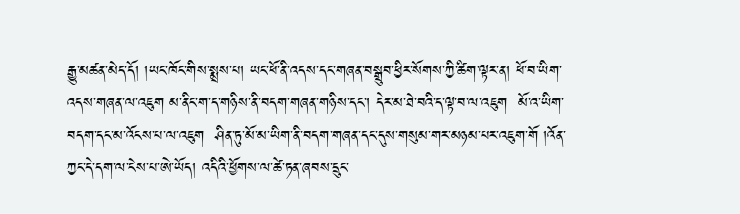རྒྱུ་མཚན་མེད་དོ། །ཡང་ཁོང་གིས་སྨྲས་པ། ཡང་ཕོ་ནི་འདས་དང་གཞན་བསྒྲུབ་ཕྱིར་སོགས་ཀྱི་ཚིག་ལྟར་ན། ཕོ་བ་ཡིག་འདས་གཞན་ལ་འཇུག མ་ནིང་ག་ད་གཉིས་ནི་བདག་གཞན་གཉིས་དང་། དེར་མ་ཐེ་བའི་ད་ལྟ་བ་ལ་འཇུག  མོ་འ་ཡིག་བདག་དང་མ་འོངས་པ་ལ་འཇུག  ཤིན་ཏུ་མོ་མ་ཡིག་ནི་བདག་གཞན་དང་དུས་གསུམ་གར་མཉམ་པར་འཇུག་གོ །འོན་ཀྱང་དེ་དག་ལ་ངེས་པ་ཨེ་ཡོད། འདིའི་ཕྱོགས་ལ་ཚེ་ཏན་ཞབས་དྲུང་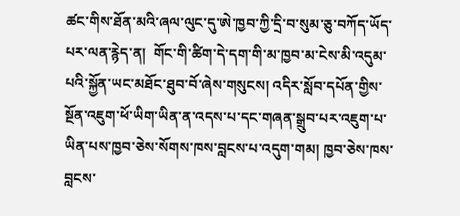ཚང་གིས་ཐོན་མའི་ཞལ་ལུང་དུ་ཨེ་ཁྱབ་ཀྱི་དྲི་བ་སུམ་ཅུ་བཀོད་ཡོད་པར་ལན་རྙེད་ན།  གོང་གི་ཚིག་དེ་དག་གི་མ་ཁྱབ་མ་ངེས་མི་འདུམ་པའི་སྐྱོན་ཡང་མཐོང་ཐུབ་བོ་ཞེས་གསུངས། འདིར་སློབ་དཔོན་གྱིས་སྔོན་འཇུག་ཕོ་ཡིག་ཡིན་ན་འདས་པ་དང་གཞན་སྒྲུབ་པར་འཇུག་པ་ཡིན་པས་ཁྱབ་ཅེས་སོགས་ཁས་བླངས་པ་འདུག་གམ། ཁྱབ་ཅེས་ཁས་བླངས་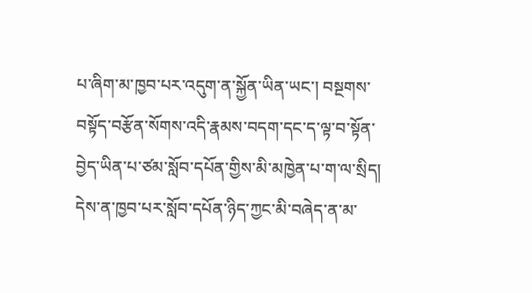པ་ཞིག་མ་ཁྱབ་པར་འདུག་ན་སྐྱོན་ཡིན་ཡང་། བསྔགས་བསྟོད་བརྩོན་སོགས་འདི་རྣམས་བདག་དང་ད་ལྟ་བ་སྟོན་བྱེད་ཡིན་པ་ཙམ་སློབ་དཔོན་གྱིས་མི་མཁྱེན་པ་ག་ལ་སྲིད། དེས་ན་ཁྱབ་པར་སློབ་དཔོན་ཉིད་ཀྱང་མི་བཞེད་ན་མ་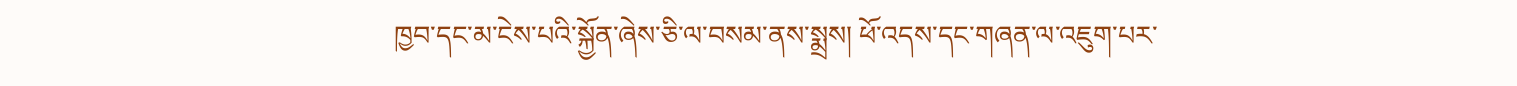ཁྱབ་དང་མ་ངེས་པའི་སྐྱོན་ཞེས་ཅི་ལ་བསམ་ནས་སྨྲས། ཕོ་འདས་དང་གཞན་ལ་འཇུག་པར་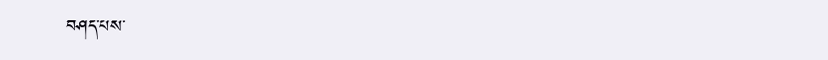བཤད་པས་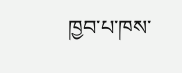ཁྱབ་པ་ཁས་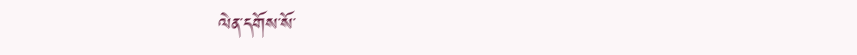ལེན་དགོས་སོ་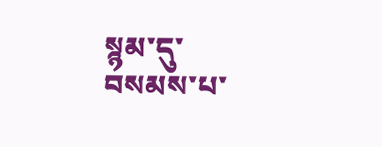སྙམ་དུ་བསམས་པ་